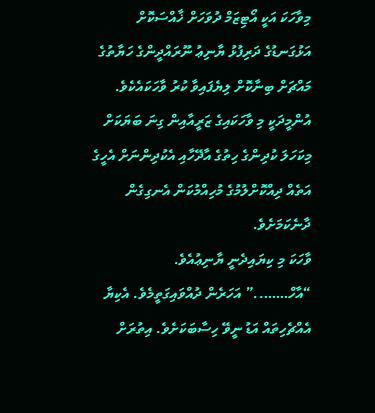މިވާހަކަ އަކީ އޯޓިޒަމް ދުވަހަށް ޚާއްސަކޮށް އަޅުގަނޑުގެ ދަރިފުޅު ޔާނިޢު ނޫރައްދީންގެ ހަޔާތުގެ މައްޗަށް ބިނާކޮށް ލިޔެފައިވާ ކުރު ވާހަކައެކެވެ. އުންމީދަކީ މި ވާހަކައިގެ ޒަރީއާއިން ގިނަ ބަޔަކަށް މިކަހަލަ ކުދިންގެ ހިތުގެ އާދޭހާއި އެކުދިންނަށް އެހީގެ އަތެއް ދިއްކޮށްލުމުގެ މުހިއްމުކަން އެނގިގެން ދާނެކަމަށެވެ.
ވާހަކަ މި ކިޔައިދެނީ ޔާނިޢުއެވެ.
“އާހް……..” އަހަރެން ދުއްވައިގަތީމެވެ. އެކިޔާ އެއްޗެހިތައް އަޑު ނީވޭ ހިސާބަކަށެވެ. އިތުރަށް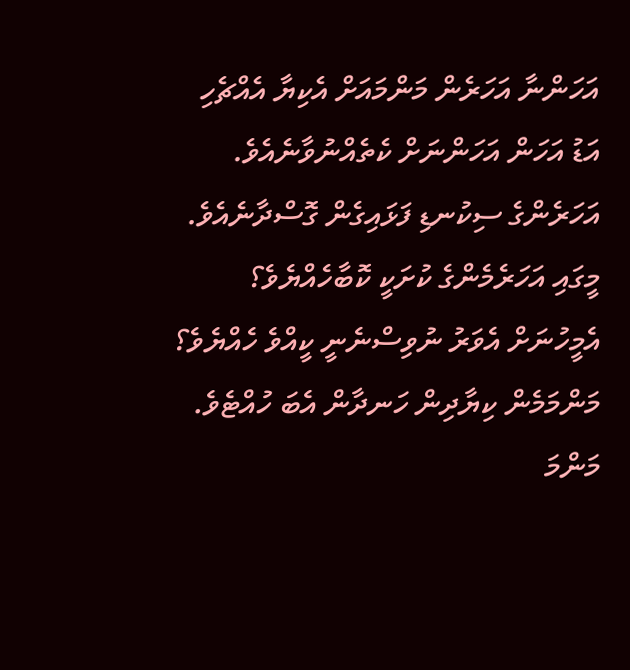އަހަންނާ އަހަރެން މަންމައަށް އެކިޔާ އެއްޗެހި އަޑު އަހަން އަހަންނަށް ކެތެއްނުވާނެއެވެ. އަހަރެންގެ ސިކުނޑި ފަޅައިގެން ގޮސްދާނެއެވެ. މީގައި އަހަރެމެންގެ ކުށަކީ ކޮބާހެއްޔެވެ؟ އެމީހުނަށް އެވަރު ނުވިސްނެނީ ކީއްވެ ހެއްޔެވެ؟
މަންމަމެން ކިޔާދިން ހަނދާން އެބަ ހުއްޓެވެ. މަންމަ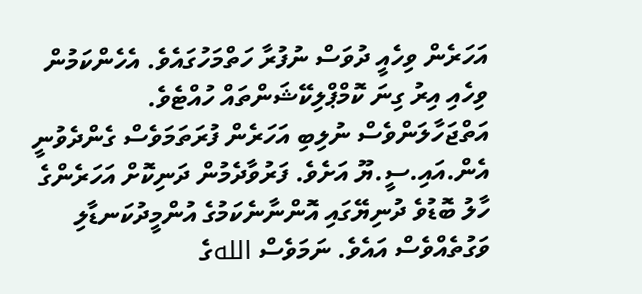އަހަރެން ވިހެއީ ދުވަސް ނުފުރާ ހަތްމަހުގައެވެ. އެހެންކަމުން ވިހެއި އިރު ގިނަ ކޮމްޕްލިކޭޝަންތައް ހުއްޓެވެ. އަތްޖަހާލަންވެސް ނުލިބި އަހަރެން ފުރަތަމަވެސް ގެންދެވުނީ އެން.އައި.ސީ.ޔޫ އަށެވެ. ފަރުވާދެމުން ދަނިކޮށް އަހަރެންގެ ހާލު ބޮޑުވެ ދުނިޔޭގައި އޮންނާނެކަމުގެ އުންމީދުކަނޑާލި ވަގުތެއްވެސް އައެވެ. ނަމަވެސް اللهގެ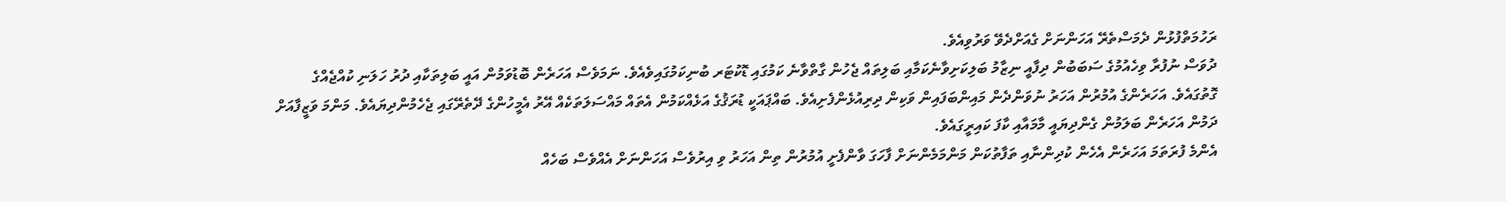ރަހުމަތްފުޅުން ދެމަސްތެރޭ އަހަންނަށް ގެއަށްދެވޭ ވަރުވިއެވެ.
ދުވަސް ނުފުރާ ވިހެއުމުގެ ސަބަބުން ދިފާއީ ނިޒާމު ބަލިކަށިވާނެކަމާއި ބަލިތައް ޖެހުން ގާތްވާނެ ކަމުގައި ޑޮކުޓަރ ބުނިކަމުގައިވެއެވެ. ނަމަވެސް އަހަރެން ބޮޑުވަމުން އައީ ބަލިތަކާއި ދުރު ހަލަނި ކުއްޖެއްގެ ގޮތުގައެވެ. އަހަރެންގެ އުމުރުން އަހަރު ނުވަންދެން މައިންބަފައިން ވަކިން ދިރިއުޅެންފެށިއެވެ. ބައްޕައަކީ ޑުރަޤުގެ އަޅެއްކަމުން އެތައް މައްސަލަތަކެއް އޭރު އެމީހުންގެ ދޭތެރޭގައި ޖެހެމުންދިޔައެވެ. މަންމަ ވަޒީފާއަށް ދަމުން އަހަރެން ބަލަމުން ގެންދިޔައީ މާމައާއި ކާފަ ކައިރީގައެވެ.
އެންމެ ފުރަތަމަ އަހަރެން އެހެން ކުދިންނާއި ތަފާތުކަން މަންމަމެންނަށް ފާހަގަ ވާންފެށީ އުމުރުން ތިން އަހަރު ވި އިރުވެސް އަހަންނަށް އެއްވެސް ބަހެއް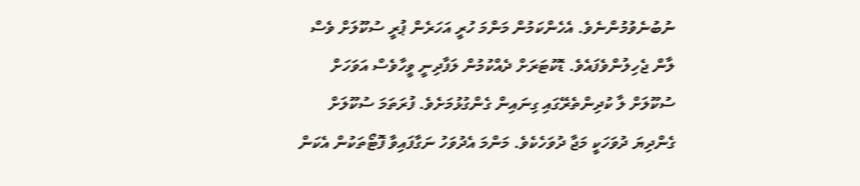ނުބުނެވުމުންނެވެ. އެހެންކަމުން މަންމަ ހުރީ އަހަރެން ޕުރީ ސުކޫލަށް ވެސް ލާން ޖެހިލުންވެފައެވެ. ޑޮކުޓަރަށް ދެއްކުމުން ލަފާދިނީ ވީހާވެސް އަވަހަށް ސުކޫލަށް ލާ ކުދިންތެރޭގައި ގިނައިން ގެންގުޅުމަށެވެ. ފުރަތަމަ ސުކޫލަށް ގެންދިޔަ ދުވަހަކީ މަޖާ ދުވަހެކެވެ. މަންމަ އެދުވަހު ނަގާފައިވާ ފޮޓޯތަކުން އެކަން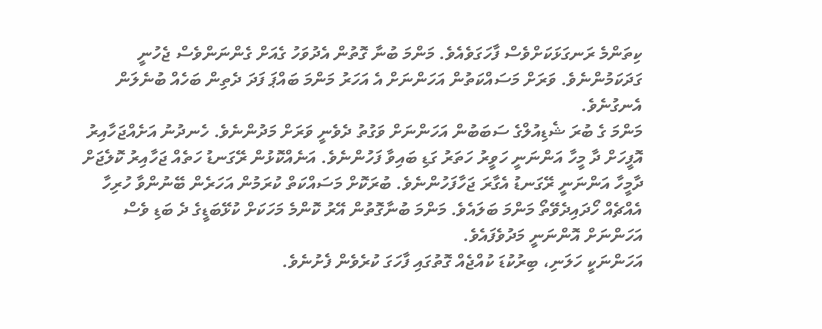ކިތަންމެ ރަނގަޅަކަށްވެސް ފާހަގަވެއެވެ. މަންމަ ބުނާ ގޮތުން އެދުވަހު ގެއަށް ގެންނަންވެސް ޖެހުނީ ގަދަކަމުންނެވެ. ވަރަށް މަސައްކަތުން އަހަންނަށް އެ އަހަރު މަންމަ ބައްޕަ ފަދަ ދެތިން ބަހެއް ބުނެލަން އެނގުނެވެ.
މަންމަ ގެ ބުރަ ޝެޑިއުލްގެ ސަބަބުން އަހަންނަށް ވަގުތު ދެވެނީ ވަރަށް މަދުންނެވެ. ހެނދުނު އަށެއްޖަހާއިރު އޮފީހަށް ދާ މީހާ އަންނަނީ ހަވީރު ހަތަރު ގަޑި ބައިވާ ފަހުންނެވެ. އަނެއްކޮޅުން ރޭގަނޑު ހަތެއް ޖަހާއިރު ކޮލެޖަށް ދާމީހާ އަންނަނީ ރޭގަނޑު އެގާރަ ޖަހާފަހުންނެވެ. ބުރަކޮށް މަސައްކަތް ކުރަމުން އަހަރެން ބޭނުންވާ ހުރިހާ އެއްޗެއް ހޯދައިދެވޭތޯ މަންމަ ބަލައެވެ. މަންމަ ބުނާގޮތުން އޭރު ކޮންމެ މަހަކަށް ކުޅޭބަޑީގެ ދެ ބަޑި ވެސް އަހަންނަށް އޮންނަނީ މަދުވެފައެވެ.
އަހަންނަކީ ހަލަނި، ބިރުކުޑަ ކުއްޖެއް ގޮތުގައި ފާހަގަ ކުރެވެން ފެށުނެވެ.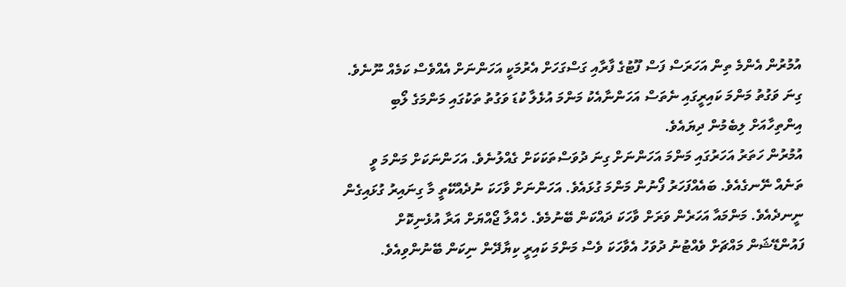އުމުރުން އެންމެ ތިން އަހަރަސް ފަސް ފޫޓުގެ ފާރާއި ގަސްގަހަށް އެރުމަކީ އަހަންނަށް އެއްވެސް ކަމެއް ނޫނެވެ. ގިނަ ވަގުތު މަންމަ ކައިރީގައި ނެތަސް އަހަންނާއެކު މަންމަ އުޅެލާ ކުޑަ ވަގުތު ތަކުގައި މަންމަގެ ލޯބި އިންތިހާއަށް ލިބެމުން ދިޔައެވެ.
އުމުރުން ހަތަރު އަހަރުގައި މަންމަ އަހަންނަށް ގިނަ ދުވަސްތަކަކަށް ގެއްލުނެވެ. އަހަންނަކަށް މަންމަ ވީ ތަނެއް ނޭނގެއެވެ. ބައެއްފަހަރު ފޯނުން މަންމަ ގުޅައެވެ. އަހަންނަށް ވާހަކަ ނުދެއްކޭތީ މާ ގިނައިރު ގުޅައިގެން ނީނދެއެވެ. މަންމައާ އަހަރެން ވަރަށް ވާހަކަ ދައްކަން ބޭނުމެވެ. ހެއްލާ ޖޯއްޔަށް އަރާ އުޅެނިކޮށް ފައުންޑޭޝަން މައްޗަށް ވެއްޓުނު ދުވަހު އެވާހަކަ ވެސް މަންމަ ކައިރީ ކިޔާދޭން ނިކަން ބޭނުންވިއެވެ.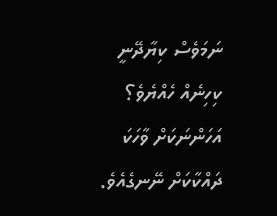ނަމަވެސް ކިޔާދޭނީ ކިހިނެއް ހެއްޔެވެ؟ އަހަންނަކަށް ވާހަކަ ދައްކާކަށް ނޭނގެއެވެ.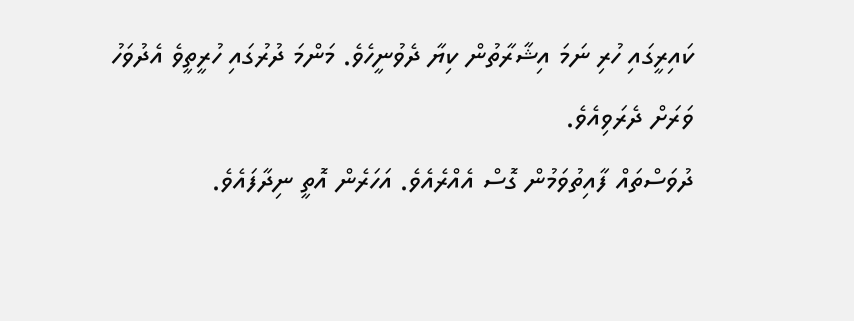ކައިރީގައި ހުރި ނަމަ އިޝާރާތުން ކިޔާ ދެވުނީހެވެ. މަންމަ ދުރުގައި ހުރީތީވެ އެދުވަހު ވަރަށް ދެރަވިއެވެ.
ދުވަސްތައް ފާއިތުވަމުން ގޮސް އެއްރެއެވެ. އަހަރެން އޮތީ ނިދާފައެވެ.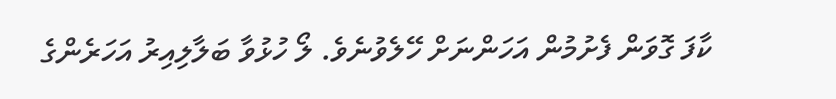ކާފަ ގޮވަން ފެށުމުން އަހަންނަށް ހޭލެވުނެވެ. ލޯ ހުޅުވާ ބަލާލިއިރު އަހަރެންގެ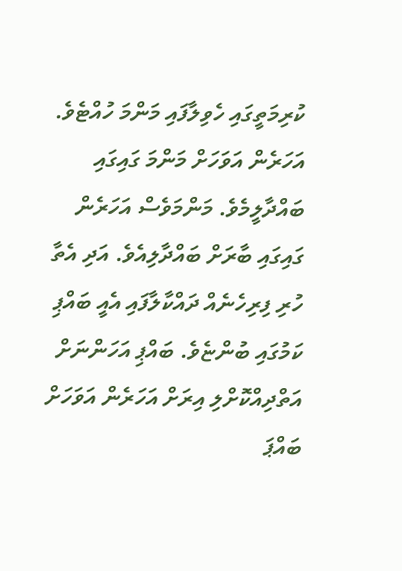ކުރިމަތީގައި ހެވިލާފައި މަންމަ ހުއްޓެވެ. އަހަރެން އަވަހަށް މަންމަ ގައިގައި ބައްދާލީމެވެ. މަންމަވެސް އަހަރެން ގައިގައި ބާރަށް ބައްދާލިއެވެ. އަދި އެތާ ހުރި ފިރިހެނެއް ދައްކާލާފައި އެއީ ބައްޕި ކަމުގައި ބުންޏެވެ. ބައްޕި އަހަންނަށް އަތްދިއްކޮށްލި އިރަށް އަހަރެން އަވަހަށް ބައްޕަ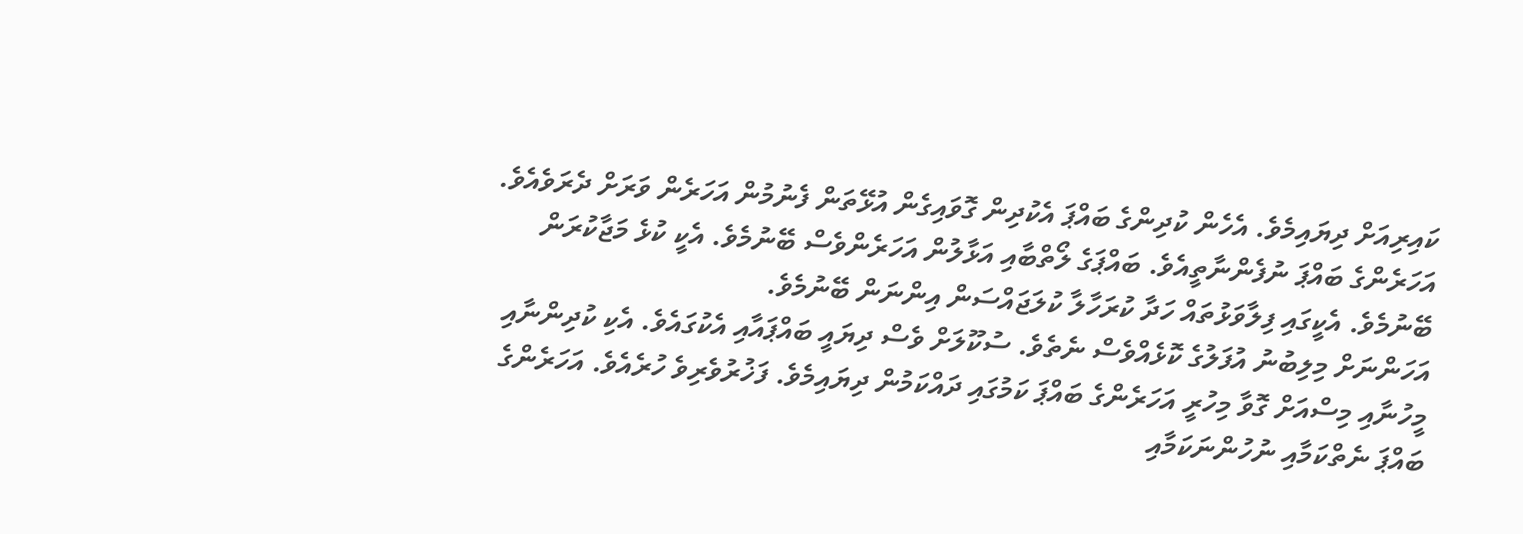ކައިރިއަށް ދިޔައިމެވެ. އެހެން ކުދިންގެ ބައްޕަ އެކުދިން ގޮވައިގެން އުޅޭތަން ފެނުމުން އަހަރެން ވަރަށް ދެރަވެއެވެ. އަހަރެންގެ ބައްޕަ ނުފެންނާތީއެވެ. ބައްޕަގެ ލޯތްބާއި އަޅާލުން އަހަރެންވެސް ބޭނުމެވެ. އެކީ ކުޅެ މަޖާކުރަން ބޭނުމެވެ. އެކީގައި ފިލާވަޅުތައް ހަދާ ކުރަހާލާ ކުލަޖައްސަން އިންނަން ބޭނުމެވެ.
އަހަންނަށް މިލިބުނު އުފަލުގެ ކޮޅެއްވެސް ނެތެވެ. ސުކޫލަށް ވެސް ދިޔައީ ބައްޕައާއި އެކުގައެވެ. އެކި ކުދިންނާއި މީހުނާއި މިސްއަށް ގޮވާ މިހުރީ އަހަރެންގެ ބައްޕަ ކަމުގައި ދައްކަމުން ދިޔައިމެވެ. ފަޚުރުވެރިވެ ހުރެއެވެ. އަހަރެންގެ ބައްޕަ ނެތްކަމާއި ނުހުންނަކަމާއި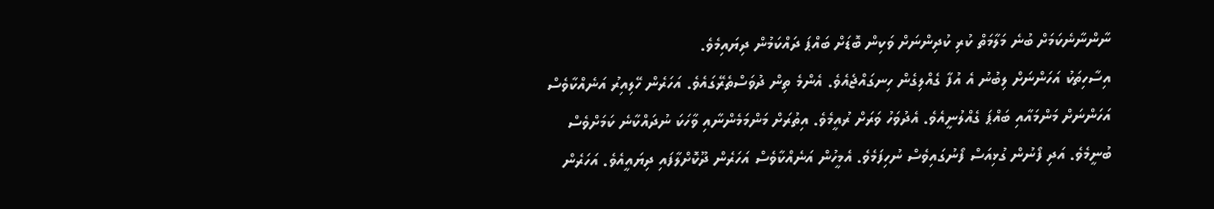ނާންނާނެކަމަށް ބުނެ މަލާމަތް ކުރި ކުދިންނަށް ވަކިން ބޮޑަށް ބައްޕަ ދައްކަމުން ދިޔައިމެވެ.
އިސާހިތަކު އަހަންނަށް ލިބުނު އެ އުފާ ގެއްލިގެން ހިނގައްޖެއެވެ. އެންމެ ތިން ދުވަސްތެރޭގައެވެ. އަހަރެން ހޭލިއިރު އަނެއްކާވެސް އަހަންނަށް މަންމައާއި ބައްޕަ ގެއްލުނީއެވެ. އެދުވަހު ވަރަށް ރުއީމެވެ. އިތުރަށް މަންމަމެންނާއި ވާހަކަ ނުދައްކާނެ ކަމަށްވެސް ބުނީމެވެ. އަދި ފޯނުން ގުޅިއަސް ފޯނުގައިވެސް ނުހިފަމެވެ. އެމީހުން އަނެއްކާވެސް އަހަރެން ދޫކޮށްލާފައި ދިޔައީއެވެ. އަހަރެން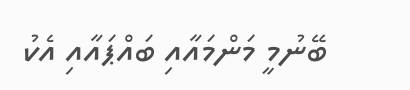ބޭނުމީ މަންމައާއި ބައްޕައާއި އެކު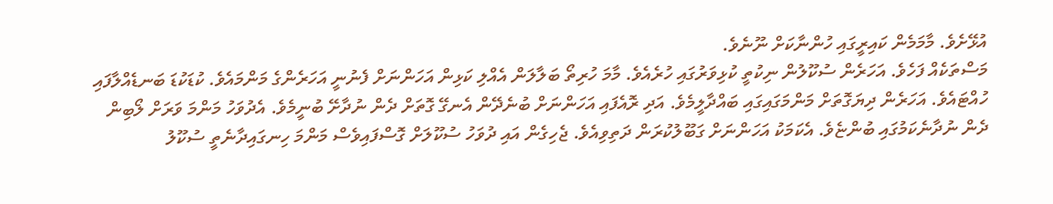އުޅޭށެވެ. މާމަމެން ކައިރީގައި ހުންނާކަށް ނޫނެވެ.
މަސްތަކެއް ފަހެވެ. އަހަރެން ސުކޫލުން ނިކުތީ ކުޅިވަރުގައި ހުރެއެވެ. މާމަ ހުރިތޯ ބަލާލަން އެއްލި ކަޅިން އަހަންނަށް ފެނުނީ އަހަރެންގެ މަންމައެވެ. ކުޑަކުޑަ ބަނޑެއްލާފައި ހުއްޓައެވެ. އަހަރެން ދިޔަގޮތަށް މަންމަގައިގައި ބައްދާލީމެވެ. އަދި ރޮއެފައި އަހަންނަށް ބުނެދޭން އެނގޭ ގޮތަށް ދެން ނުދާށޭ ބުނީމެވެ. އެދުވަހު މަންމަ ވަރަށް ލޯބިން ދެން ނުދާނެކަމުގައި ބުންޏެވެ. އެކަމަކު އަހަންނަށް ގަބޫލުކުރަން ދަތިވިއެވެ. ޖެހިގެން އައި ދުވަހު ސުކޫލަށް ގޮސްފައިވެސް މަންމަ ހިނގައިދާނެތީ ސުކޫލު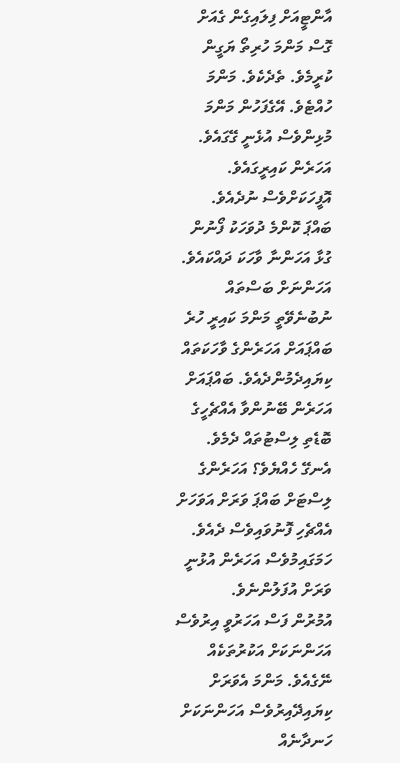އާންޓީއަށް ފިލައިގެން ގެއަށް ގޮސް މަންމަ ހުރިތޯ ޔަގީން ކުރީމެވެ. ތެދެކެވެ. މަންމަ ހުއްޓެވެ. އޭގެފަހުން މަންމަ މުޅިންވެސް އުޅެނީ ގޭގައެވެ. އަހަރެން ކައިރީގައެވެ. އޮފީހަކަށްވެސް ނުދެއެވެ.
ބައްޕަ ކޮންމެ ދުވަހަކު ފޯނުން ގުޅާ އަހަންނާ ވާހަކަ ދައްކައެވެ. އަހަންނަށް ބަސްތައް ނުބުނެވޭތީ މަންމަ ކައިރީ ހުރެ ބައްޕައަށް އަހަރެންގެ ވާހަކަތައް ކިޔައިދެމުންދެއެވެ. ބައްޕައަށް އަހަރެން ބޭނުންވާ އެއްޗެހީގެ ބޮޑެތި ލިސްޓުތައް ދެމެވެ. އެނގޭ ހެއްޔެވެ؟ އަހަރެންގެ ލިސްޓަށް ބައްޕަ ވަރަށް އަވަހަށް އެއްޗެހި ފޮނުވައިވެސް ދެއެވެ. ހަމަގައިމުވެސް އަހަރެން އުޅުނީ ވަރަށް އުފަލުންނެވެ.
އުމުރުން ފަސް އަހަރުވީ އިރުވެސް އަހަންނަކަށް އަކުރުތަކެއް ނޭގެއެވެ. މަންމަ އެވަރަށް ކިޔައިދޭއިރުވެސް އަހަންނަކަށް ހަނދާނެއް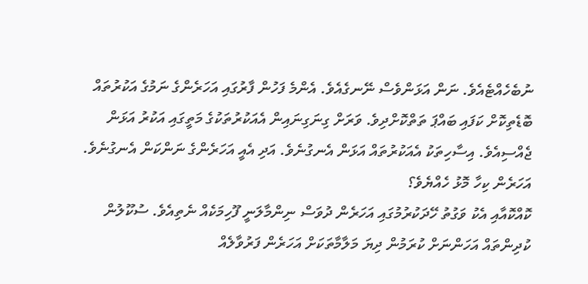ނުބެހެއްޓެއެވެ. ނަން އަޅަންވެސް ނޭނގެއެވެ. އެންމެ ފަހުން ފާރުގައި އަހަރެންގެ ނަމުގެ އަކުރުތައް ބޮޑެތިކޮށް ކަފައި ބައްޕަ ތަތްކޮށްދިވެ. ވަރަށް ގިނަގިނައިން އެއަކުރުތަކުގެ މަތީގައި އަކުރު އަޅަން ޖެއްސިއެވެ. އިސާހިތަކު އެއަކުރުތައް އަޅަން އެނގުނެވެ. އަދި އެއީ އަހަރެންގެ ނަންކަން އެނގުނެވެ. އަހަރެން ކިހާ މޮޅު ހެއްޔެވެ؟
ކޮއްކޮއާއި އެކު ވަގުތު ހޭދަކުރުމުގައި އަހަރެން ދުވަސް ނިންމާލަނީ ފޫހިމަކެއް ނެތިއެވެ. ސުކޫލުން ކުދިންތައް އަހަންނަށް ކުރަމުން ދިޔަ މަލާމާތަކަށް އަހަރެން ފަރުވާލެއް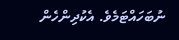ނުބަހައްޓަމެވެ. އެކުދިންހެން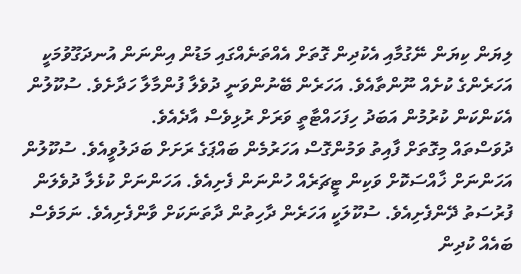ލިޔަން ކިޔަން ނޭގުމާއި އެކުދިން ގޮތަށް އެއްތަނެއްގައި މަޑުން އިންނަން އުނދަގޫވުމަކީ އަހަރެންގެ ކުށެއް ނޫންތާއެވެ. އަހަރެން ބޭނުންވަނީ ދުވެލާ ފުންމާލާ ހަދާށެވެ. ސުކޫލުން އެކަންކަން ކުރުމުން އަބަދު ހިފަހައްޓާތީ ވަރަށް ރުޅިވެސް އާދެއެވެ.
ދުވަސްތައް މިގޮތަށް ފާއިތު ވަމުންގޮސް އަހަރުމެން ބައްޕަގެ ރަށަށް ބަދަލުވީއެވެ. ސުކޫލުން އަހަންނަށް ޚާއްސަކޮށް ވަކިން ޓީޗަރެއް ހުންނަން ފެށިއެވެ. އަހަންނަށް ކުޅެލާ ދުވެލަން ފުރުސަތު ދޭންފެށިއެވެ. ސުކޫލަކީ އަހަރެން ދާހިތުން ދާތަނަކަށް ވާންފެށިއެވެ. ނަމަވެސް ބައެއް ކުދިން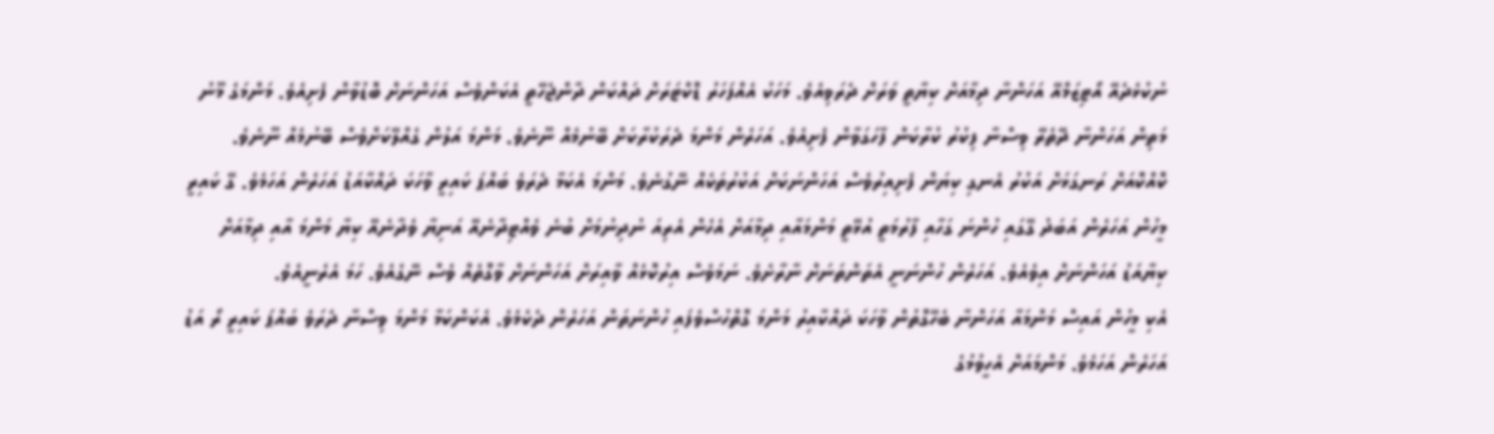ނުކުޅެދެއޭ އޯޓިޒަމްއޭ އަހަންނާ ދިމާއަށް ކިޔާތީ ވަރަށް ދެރަވިއެވެ. މަހަކު އެއްފަހަރު ޑޮކްޓަރަށް ދައްކަން ދާންޖެހޭތީ އެކަންވެސް އަހަންނަށް ބޮޑުވާން ފެށިއެވެ. މަންމަގެ މޫނު މަތިން އަހަންނާ ދޭތެރޭ ވިސްނާ ފިކުރު ކުރާކަން ފާހަގަވާން ފެށިއެވެ. އަހަރެން މަންމަ ދެރަކުރާކަށް ބޭނުމެއް ނޫނެވެ. މަންމަ އަލުން ގެއްލޭކަށްވެސް ބޭނުމެއް ނޫނެވެ.
ކޮއްކޮއަށް ރަނގަޅަށް އަކުރު އެނގި ކިޔަން ފެށިއިރުވެސް އަހަންނަކަށް އަކުރުތަކެއް ނޭގުނެވެ. މަންމަ އެކަމާ ދެރަވެ ބައްޕަ ކައިރީ ވާހަކަ ދައްކާއަޑު އަހަރެން އަހަމެވެ. ގޭ ކައިރީ މީހުން އަހަރެން އަބަދު ގޭގައި ހުންނަ ގަހާއި ފާރުމަތީ އުޅޭތީ މަންމައާއި ދިމާއަށް އެހެން އެރިއަ ނުދިނުމަށް ބުނެ ވެއްޓިދާނެއޭ އަނިޔާ ވެދާނެއޭ ކިޔާ މަންމަ އާއި ދިމާއަށް ކިޔާއަޑު އަހަންނަށް އިވެއެވެ. އަހަރެން ހުންނަނީ އެތަންތަނަށް ނާރާށެވެ. ނަމަވެސް އިރުކޮޅެއް ވާއިރަށް އަހަންނަށް ވާގޮތެއް ވެސް ނޭގެއެވެ. ހަމަ އެރެނީއެވެ.
އެކި މީހުން އައިސް މަންމައާ އަހަންނާ ބެހޭގޮތުން ވާހަކަ ދައްކާއިރު މަންމަ ގޮތްހުސްވެފައި ހުންނަތަން އަހަރެން ދެކެމެވެ. އެކަންކަމާ މަންމަ ވިސްނާ ދެރަވެ ބައްޕަ ކައިރީ ރޯ އަޑު އަހަރެން އަހަމެވެ. މަންމައަށް އެހީވުމުގެ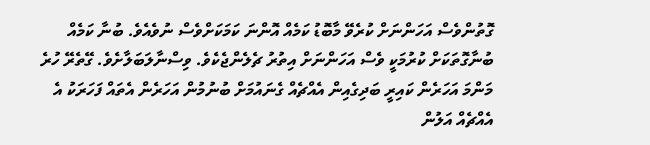ގޮތުންވެސް އަހަންނަށް ކުރެވޭ މާބޮޑު ކަމެއް އޮންނަ ކަމަކަށްވެސް ނުވެއެވެ. ބުނާ ކަމެއް ބުނާގޮތަކަށް ކުރުމަކީ ވެސް އަހަންނަށް އިތުރު ޗެލެންޖެކެވެ. ވިސްނާލަބަލާށެވެ. ގޭތެރޭ ހުރެ މަންމަ އަހަރެން ކައިރީ ބަދިގެއިން އެއްޗެއް ގެނައުމަށް ބުނުމުން އަހަރެން އެތައް ފަހަރަކު އެ އެއްޗެއް އަލުން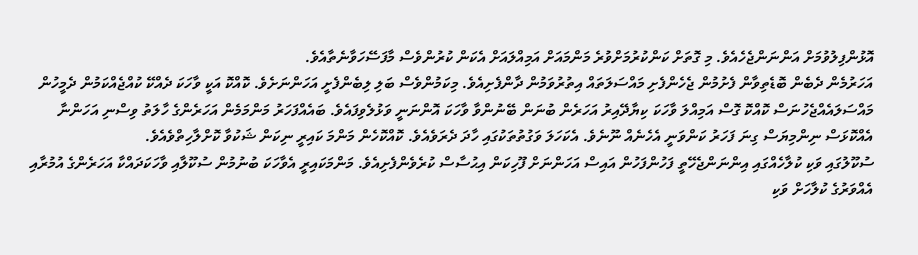އޮޅުންފިލުވުމަށް އަންނަންޖެހެއެވެ. މި ގޮތަށް ކަންކުރުމަށްވުރެ މަންމައަށް އަމިއްލައަށް އެކަން ކުރުންވެސް މާފަސޭހަވާނެތާއެވެ.
އަހަރުމެން ދެބެން ބޮޑެތިވާން ފެށުމުން ޖެހެންފެށި މައްސަލަތައް އިތުރުވަމުން ދާންފެށިއެވެ. މިކަމުންވެސް ބަލި ލިބެންފެށީ އަހަންނަށެވެ. ކޮއްކޮ އަކީ ވާހަކަ ދެއްކޭ ކުއްޖެއްކަމުން ދެމީހުން މައްސަލައެއްޖެހުނަސް ކޮއްކޮ ގޮސް އަމިއްލަ ވާހަކަ ކިޔާދޭއިރު އަހަރެން ބުނަން ބޭނުންވާ ވާހަކަ އޮންނަނީ ވަޅުލެވިފައެވެ. ބައެއްފަހަރު މަންމަމެން އަހަރެންގެ ހާލަތު ވިސްނި އަހަންނާ އެއްކޮޅަސް ނިންމިޔަސް ގިނަ ފަހަރު ކަންވަނީ އެހެނެއް ނޫނެވެ. އެކަހަލަ ވަގުތުތަކުގައި ހާދަ ދެރަވެއެވެ. ކޮއްކޮހެން މަންމަ ކައިރީ ނިކަން ޝަކުވާ ކޮށްލާހިތްވެއެވެ.
ސުކޫލުގައި ވަކި ކުލާހެއްގައި އިންނަންޖެހޭތީ ފަހުންފަހުން އައިސް އަހަންނަށް ފޫހިކަން އިޙުސާސް ކުރެވެންފެށިއެވެ. މަންމަކައިރީ އެވާހަކަ ބުނުމުން ސުކޫލާއި ވާހަކަދައްކާ އަހަރެންގެ އުމުރާއި އެއްވަރުގެ ކުލާހަށް ވަކި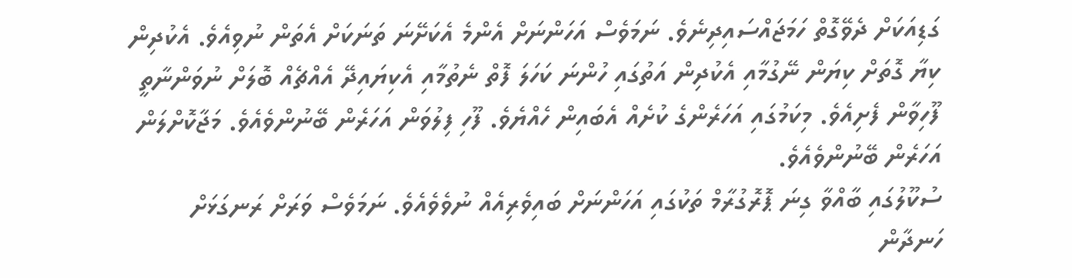ގަޑިއަކަށް ދެވޭގޮތް ހަމަޖައްސައިދިނެވެ. ނަމަވެސް އަހަންނަށް އެންމެ އެކަށޭނަ ތަނަކަށް އެތަން ނުވިއެވެ. އެކުދިން ކިޔާ ގޮތަށް ކިޔަން ނޭގުމާއި އެކުދިން އަތުގައި ހުންނަ ކަހަލަ ފޮތް ނެތުމާއި އެކިޔައިދޭ އެއްޗެއް ބޮލަށް ނުވަންނާތީ ފޫހިވާން ފެށިއެވެ. މިކަމުގައި އަހަރެންގެ ކުށެއް އެބައިން ހެއްޔެވެ. ފޫހި ފިލުވަން އަހަރެން ބޭނުންވެއެވެ. މަޖާކޮށްލަން އަހަރެން ބޭނުންވެއެވެ.
ސުކޫލުގައި ބާއްވާ ގިނަ ޕޮރޮގުރާމް ތަކުގައި އަހަންނަށް ބައިވެރިއެއް ނުވެވެއެވެ. ނަމަވެސް ވަރަށް ރަނގަޅަށް ހަނދާން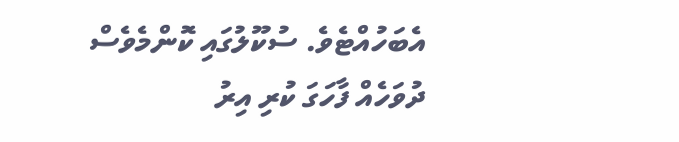އެބަހުއްޓެވެ. ސުކޫލުގައި ކޮންމެވެސް ދުވަހެއް ފާހަގަ ކުރި އިރު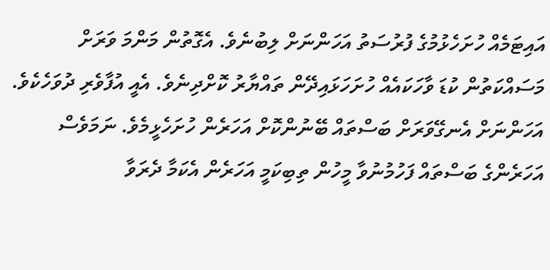އައިޓަމެއް ހުށަހެޅުމުގެ ފުރުސަތު އަހަންނަށް ލިބުނެވެ. އެގޮތުން މަންމަ ވަރަށް މަސައްކަތުން ކުޑަ ވާހަކައެއް ހުށަހަޅައިދޭން ތައްޔާރު ކޮށްދިނެވެ. އެއީ އުފާވެރި ދުވަހެކެވެ. އަހަންނަށް އެނގޭވަރަށް ބަސްތައް ބޭނުންކޮށް އަހަރެން ހުށަހެޅީމެވެ. ނަމަވެސް އަހަރެންގެ ބަސްތައް ފަހުމުނުވާ މީހުން ތިބިކަމީ އަހަރެން އެކަމާ ދެރަވާ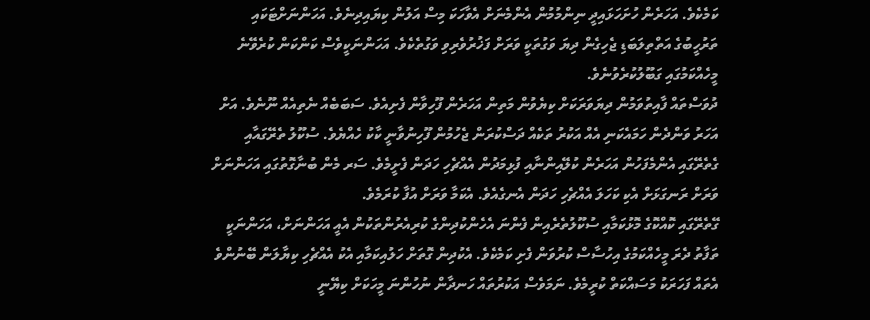ކަމެކެވެ. އަހަރެން ހުށަހަޅައިދީ ނިންމުމުން އެންމެނަށް އެވާހަކަ މިސް އަލުން ކިޔައިދިނެވެ. އަހަންނަށްޓަކައި ތަރުހީބުގެ އަތްތިލަބަޑި ޖެހިގެން ދިޔަ ވަގުތަކީ ވަރަށް ފަޚުރުވެރިވި ވަގުތެކެވެ. އަހަންނަކީވެސް ކަންކަން ކުރެވޭނެ މީހެއްކަމުގައި ގަބޫލުކުރެވުނެވެ.
ދުވަސްތައް ފާއިތުވަމުން ދިޔަވަރަކަށް ކިޔެވުން މަތިން އަހަރެން ފޫހިވާން ފެށިއެވެ. ސަބަބެއް ނެތިއެއް ނޫނެވެ. އަށް އަހަރު ވަންދެން ހަމައެކަނި އެއް އަކުރު ތަކެއް ދަސްކުރަން ޖެހުމުން ފޫހިނުވާނީ ކާކު ހެއްޔެވެ. ސުކޫލު ތެރޭގައާއި ގެތެރޭގައި އެންމެފަހުން އަހަރެން ކުލޭއިންނާއި ފުޅިމަދުން އެއްޗެހި ހަދަން ފެށީމެވެ. ސަރ މެން ބުނާގޮތުގައި އަހަންނަށް ވަރަށް ރަނގަޅަށް އެކި ކަހަލަ އެއްޗެހި ހަދަން އެނގެއެވެ. އެކަމާ ވަރަށް އުފާ ކުރަމެވެ.
ގޭތެރޭގައި ކޮއްކޮގެ މޮޅުކަމާއި ސުކޫލުތެރެއިން ފެންނަ އެހެންކުދިންގެ ކުރިއެރުންތަކުން އެއީ އަހަންނަށް، އަހަންނަކީ ތަފާތު ދެރަ މީހެއްކަމުގެ އިހުސާސް ކުރުވަން ފެށި ކަމެކެވެ. އެކުދިން ގޮތަށް ހަލުއިކަމާއި އެކު އެއްޗެހި ކިޔާލަން ބޭނުންވެ އެތައް ފަހަރަކު މަސައްކަތް ކުރީމެވެ. ނަމަވެސް އަކުރުތައް ހަނދާން ނުހުންނަ މީހަކަށް ކިޔޭނީ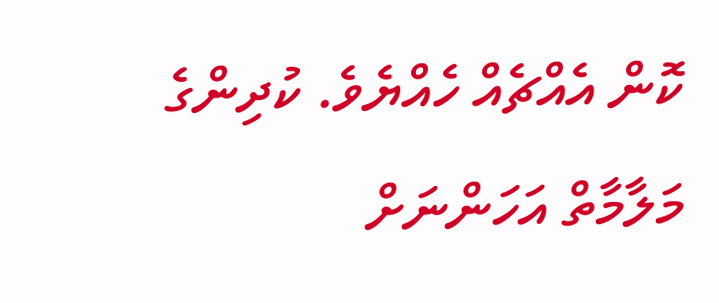ކޮން އެއްޗެއް ހެއްޔެވެ. ކުދިންގެ މަލާމާތް އަހަންނަށް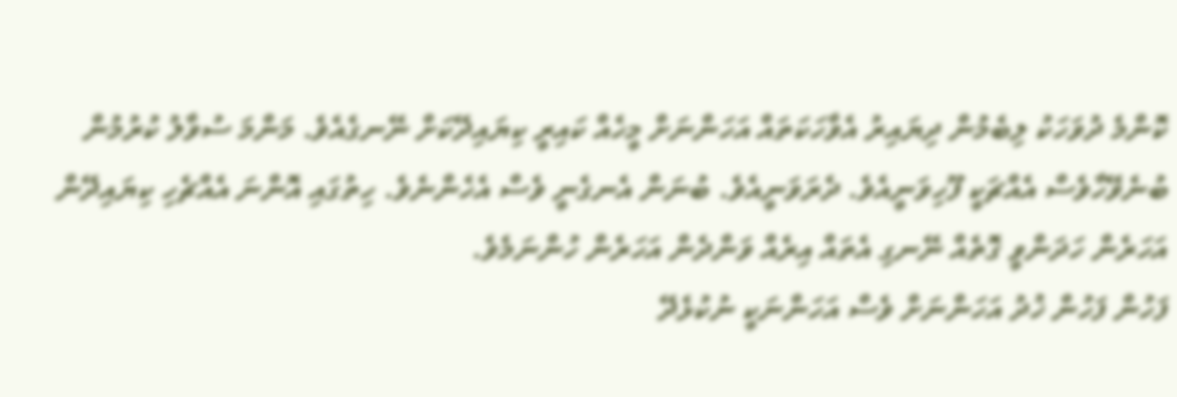ކޮންމެ ދުވަހަކު ލިބެމުން ދިޔައިރު އެވާހަކަތައް އަހަންނަށް މީހެއް ކައިރީ ކިޔައިދޭކަށް ނޭނގެއެވެ. މަންމަ ސުވާލު ކުރުމުން ބުނެވޭހާވެސް އެއްޗަކީ ފޫހިވަނީއެވެ. ދެރަވަނީއެވެ. ބުނަން އެނގެނީ ވެސް އެހެންނެވެ. ހިތުގައި އޮންނަ އެއްޗެހި ކިޔައިދޭން އަހަރެން ހަދަންވީ ގޮތެއް ނޭނގި އެތައް އިރެއް ވަންދެން އަހަރެން ހުންނަމެވެ.
ފަހުން ފަހުން ޚުދު އަހަންނަށް ވެސް އަހަންނަކީ ނުކުޅެދޭ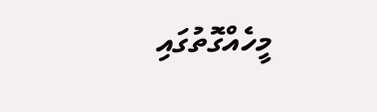މީހެއްގޮތުގައި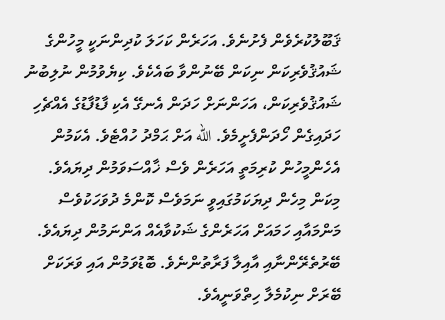ޤަބޫލުކުރެވެން ފެށުނެވެ. އަހަރެން ކަހަލަ ކުދިންނަކީ މީހުންގެ ޝައުޤުވެރިކަން ނިކަން ބޭނުންވާ ބައެކެވެ. ކިޔެވުމުން ނުލިބުނު ޝައުޤުވެރިކަން، އަހަންނަށް ހަދަން އެނގޭ އެކި ފާޑުފާޑުގެ އެއްޗެހި ހަދައިގެން ހޯދަންފެށީމެވެ. الله އަށް ޙަމްދު ހުއްޓެވެ. އެކަމުން އެހެންމީހުން ކުރިމަތީ އަހަރެން ވެސް ޚާއްސަވަމުން ދިޔައެވެ.
މިކަން މިހެން ދިޔަކަމުގައިވީ ނަމަވެސް ކޮންމެ ދުވަހަކުވެސް މަންމައާއި ހަމައަށް އަހަރެންގެ ޝަކުވާއެއް އަންނަމުން ދިޔައެވެ. ބޭރުތެރޭންނާއި އާއިލާ ފަރާތުންނެވެ. ބޮޑުވަމުން އައި ވަރަކަށް ބޭރަށް ނިކުމެލާ ހިތްވަނީއެވެ.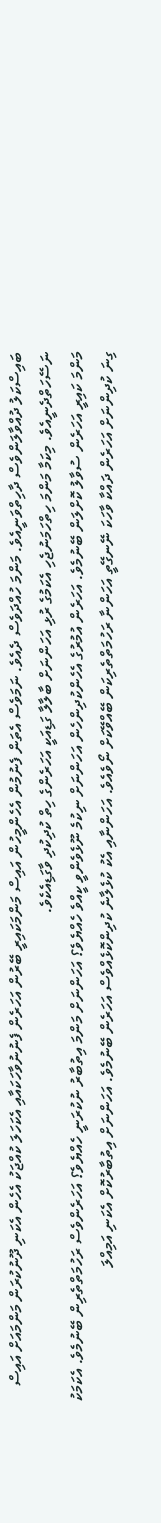ބައިސްކަލު ދުއްވާލަންވެސް ދާހިތްވަނީއެވެ. މަންމަ ހުއްދަވެސް ދެއެވެ. ނަމަވެސް އެތަން ފެނުމުން އެހެންމީހުން އައިސް މަންމަކައިރީ ބޭރުން އަހަރެން ފެނުނުވާހަކައާއި އެކަހަލަ ކުއްޖަކު އެހެން އެކަނި ދޫނުކުރަން މަންމައަށް އައިސް ނަސޭހަތްދެނީއެވެ. މިކަމާ މަންމަ ހިތްހަމަނުޖެހި އެކަމުގެ ރުޅި އަހަންނަށް ބާލާލާ ގަޑިއަކީ އަހަރެންގެ ހިތް ކުދިކުދި ވާގަޑިއެކެވެ.
މަންމަ ކައިރީ އަހަރެން ސުވާލު ކޮށްލަން ބޭނުމެވެ. އަހަރެން އުމުރުގެ އެހެންކުދިންހެން އަހަންނަށް ނިކުމެ ނޫޅެވެންވީ ކީއްވެ ހެއްޔެވެ؟ އަހަންނަށް މަންމަ އިތުބާރު ނުކުރަނީ ހެއްޔެވެ؟ އަހަރެންވެސް ރަހުމަތްތެރިން ބޭނުމެވެ. އެކަމަކު ގިނަ ކުދިންނަށް އަހަރެން ދައްކާ ވާހަކަ ނޭނގޭތީ އަހަންނާ ރަހުމަތްތެރިކަން ބޭއްވޭކަށް ނޯވެއެވެ. އަހަންނާއި އެކު ކުޅެލާނެ ކުދިންކޮޅެއްވެސް އަހަރެން ބޭނުމެވެ. އަހަންނަށް އިތުބާރުކޮށް އެކަނި އަމިއްލަ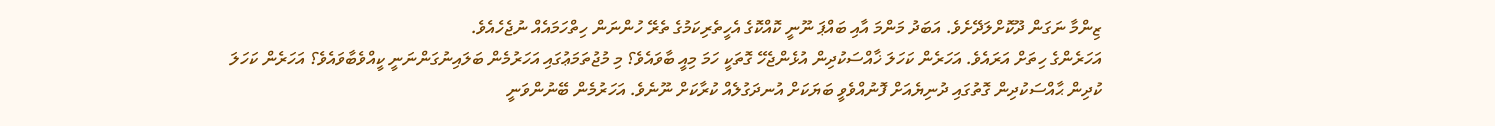ޒިންމާ ނަގަން ދޫކޮށްލަދޭށެވެ. އަބަދު މަންމަ އާއި ބައްޕަ ނޫނީ ކޮއްކޮގެ އެހީތެރިކަމުގެ ތެރޭ ހުންނަން ހިތްހަމައެއް ނުޖެހެއެވެ.
އަހަރެންގެ ހިތަށް އަރައެވެ. އަހަރެން ކަހަލަ ޚާއްސަކުދިން އުޅެންޖެހޭ ގޮތަކީ ހަމަ މިއީ ބާވައެވެ؟ މި މުޖުތަމަޢުގައި އަހަރުމެން ބަލައިނުގަންނަނީ ކީއްވެބާވައެވެ؟ އަހަރެން ކަހަލަ ކުދިން ޙާއްސަކުދިން ގޮތުގައި ދުނިޔެއަށް ފޮނުއްވެވީ ބަޔަކަށް އުނދަގުލެއް ކުރާކަށް ނޫނެވެ. އަހަރުމެން ބޭނުންވަނީ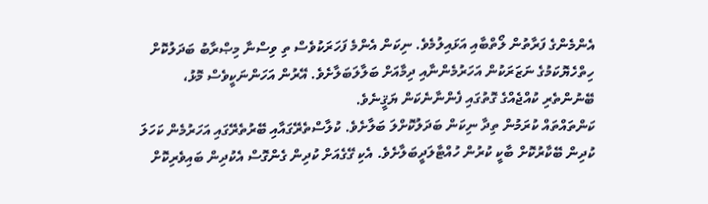އެންމެންގެ ފަރާތުން ލޯތްބާއި އަޅައިލުމެވެ. ނިކަން އެންމެ ފަހަރަކުވެސް ތި ވިސްނާ މިޞްރާބު ބަދަލުކޮށް ހިތްހެޔޮކަމުގެ ނަޒަރަކުން އަހަރުމެންނާއި ދިމާއަށް ބަލާލަބަލާށެވެ. އޭރުން އަހަންނަކީވެސް މޮޅު، ބޭނުންތެރި ކުއްޖެއްގެ ގޮތުގައި ފެންނާނެކަން ޔަޤީނެވެ.
ކަންތައްތައް ކުރަމުން ތިދާ ނިކަން ބަދަލުކޮށްލަ ބަލާށެވެ. ކުލާސްތެރޭގައާއި ބޭރުތެރޭގައި އަހަރުމެން ކަހަލަ ކުދިން ބޭކާރުކޮށް ބާކީ ކުރުން ހުއްޓާލަދީބަލާށެވެ. އެކި ގޭގެއަށް ކުދިން ގެންގޮސް އެކުދިން ބައިވެރިކޮށް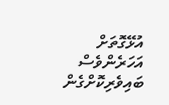އުޅޭގޮތަށް އަހަރެންވެސް ބައިވެރިކޮށްގެން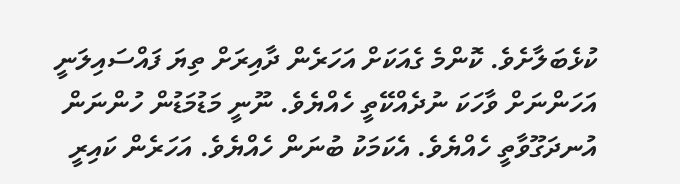ކުޅެބަލާށެވެ. ކޮންމެ ގެއަކަށް އަހަރެން ދާއިރަށް ތިޔަ ފައްސައިލަނީ އަހަންނަށް ވާހަކަ ނުދެއްކޭތީ ހެއްޔެވެ. ނޫނީ މަޑުމަޑުން ހުންނަން އުނދަގޫވާތީ ހެއްޔެވެ. އެކަމަކު ބުނަން ހެއްޔެވެ. އަހަރެން ކައިރީ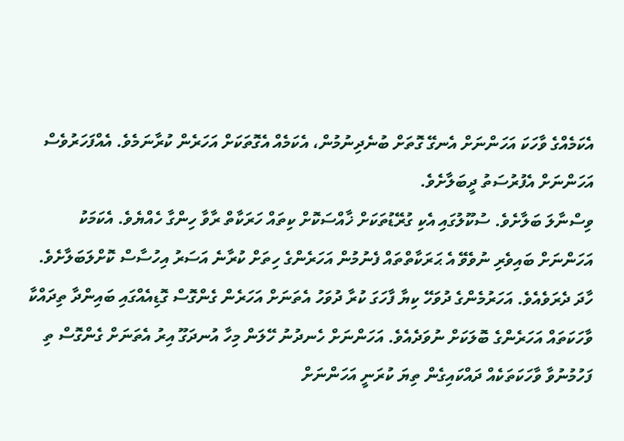އެކަމެއްގެ ވާހަކަ އަހަންނަށް އެނގޭ ގޮތަށް ބުނެދިނުމުން، އެކަމެއް އެގޮތަކަށް އަހަރެން ކުރާނަމެވެ. އެއްފަހަރުވެސް އަހަންނަށް އެފުރުސަތު ދީބަލާށެވެ.
ވިސްނާލަ ބަލާށެވެ. ސުކޫލުގައި އެކި ގުރޭޑުތަކަށް ޚާއްސަކޮށް ކިތައް ހަރަކާތް ރާވާ ހިންގާ ހެއްޔެވެ. އެކަމަކު އަހަންނަށް ބައިވެރި ނުވެވޭ އެ ޙަރަކާތްތައް ފެނުމުން އަހަރެންގެ ހިތަށް ކުރާނެ އަސަރު އިހުސާސް ކޮށްލަބަލާށެވެ. ހާދަ ދެރަވެއެވެ. އަހަރުމެންގެ ދުވަހޭ ކިޔާ ފާހަގަ ކުރާ ދުވަހު އެތަނަށް އަހަރެން ގެންގޮސް ގޮޑިއެއްގައި ބައިންދާ ތިދައްކާ ވާހަކަތައް އަހަރެންގެ ބޮލަކަށް ނުވަދެއެވެ. އަހަންނަށް ހެނދުނު ހޭލަން މިހާ އުނދަގޫ އިރު އެތަނަށް ގެންގޮސް ތި ފަހުމުނުވާ ވާހަކަތަކެއް ދައްކައިގެން ތިޔަ ކުރަނީ އަހަންނަށް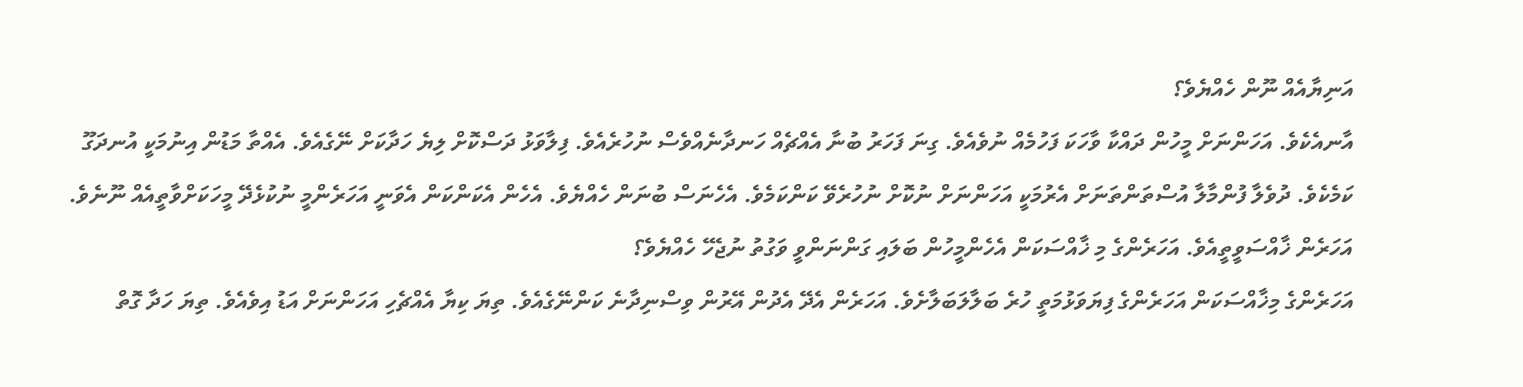އަނިޔާއެއް ނޫން ހެއްޔެވެ؟
އާނއެކެވެ. އަހަންނަށް މީހުން ދައްކާ ވާހަކަ ފަހުމެއް ނުވެއެވެ. ގިނަ ފަހަރު ބުނާ އެއްޗެއް ހަނދާނެއްވެސް ނުހުރެއެވެ. ފިލާވަޅު ދަސްކޮށް ލިޔެ ހަދާކަށް ނޭގެއެވެ. އެއްތާ މަޑުން އިނުމަކީ އުނދަގޫ ކަމެކެވެ. ދުވެލާ ފުންމާލާ އުސްތަންތަނަށް އެރުމަކީ އަހަންނަށް ނުކޮށް ނުހުރެވޭ ކަންކަމެވެ. އެހެނަސް ބުނަން ހެއްޔެވެ. އެހެން އެކަންކަން އެވަނީ އަހަރެންމީ ނުކުޅެދޭ މީހަކަށްވާތީއެއް ނޫނެވެ. އަހަރެން ޚާއްސަވީތީއެވެ. އަހަރެންގެ މި ޚާއްސަކަން އެހެންމީހުން ބަލައި ގަންނަންވީ ވަގުތު ނުޖެހޭ ހެއްޔެވެ؟
އަހަރެންގެ މިޚާއްސަކަން އަހަރެންގެ ފިޔަވަޅުމަތީ ހުރެ ބަލާލަބަލާށެވެ. އަހަރެން އެދޭ އެދުން އޭރުން ވިސްނިދާނެ ކަންނޭގެއެވެ. ތިޔަ ކިޔާ އެއްޗެހި އަހަންނަށް އަޑު އިވެއެވެ. ތިޔަ ހަދާ ގޮތް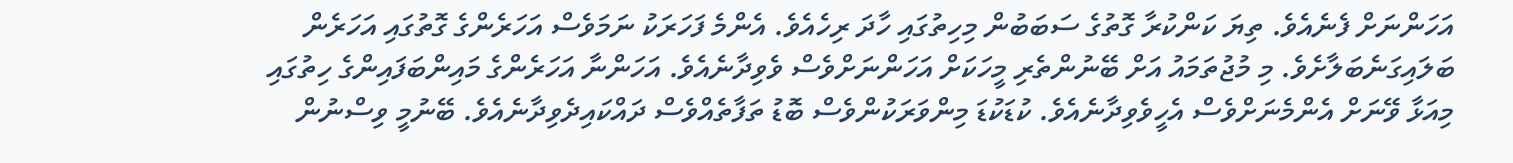އަހަންނަށް ފެނެއެވެ. ތިޔަ ކަންކުރާ ގޮތުގެ ސަބަބުން މިހިތުގައި ހާދަ ރިހެއެވެ. އެންމެ ފަހަރަކު ނަމަވެސް އަހަރެންގެ ގޮތުގައި އަހަރެން ބަލައިގަނެބަލާށެވެ. މި މުޖުތަމައު އަށް ބޭނުންތެރި މީހަކަށް އަހަންނަށްވެސް ވެވިދާނެއެވެ. އަހަންނާ އަހަރެންގެ މައިންބަފައިންގެ ހިތުގައި މިއަޅާ ވޭނަށް އެންމެނަށްވެސް އެހީވެވިދާނެއެވެ. ކުޑަކުޑަ މިންވަރަކުންވެސް ބޮޑު ތަފާތެއްވެސް ދައްކައިދެވިދާނެއެވެ. ބޭނުމީ ވިސްނުން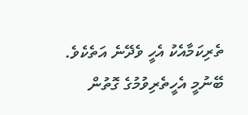ތެރިކަމާއެކު އެހީ ވެދޭނެ އަތެކެވެ. ބޭނުމީ އެހީތެރިވުމުގެ ގޮތުން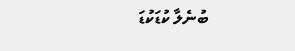ބުނެލާ ކުޑަކުޑަ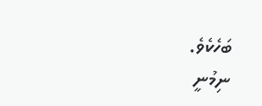ބަހެކެވެ.
ނިމުނީ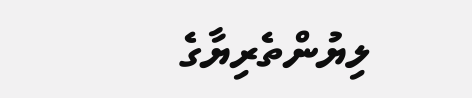ލިޔުންތެރިޔާގެ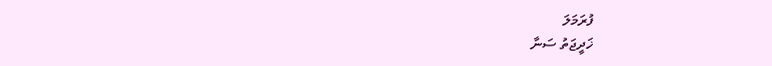ފުރަމަލަ
ޚަދީޖަތު ސަނާ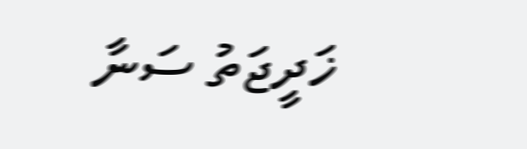ޚަދީޖަތު ސަނާ